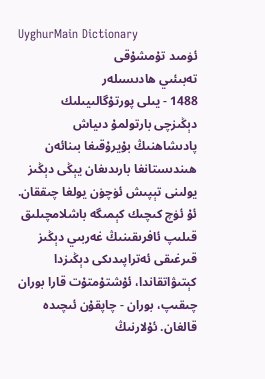UyghurMain Dictionary
ئۈمىد تۇمشۇقى
تەبىئىي ھادىسىلەر
1488 - يىلى پورتۇگالىيىلىك دېڭىزچى بارتولمۇ دىياش پادىشاھنىڭ بۇيرۇقىغا بىنائەن ھىندىستانغا بارىدىغان يېڭى دېڭىز يولىنى تېپىش ئۈچۈن يولغا چىققان. ئۇ ئۈچ كىچىك كېمىگە باشلامچىلىق قىلىپ ئافرىقىنىڭ غەربىي دېڭىز قىرغىقى ئەتراپىدىكى دېڭىزدا كېتىۋاتقاندا، ئۇشتۇمتۇت قارا بوران چىقىپ، بوران - چاپقۇن ئىچىدە قالغان. ئۇلارنىڭ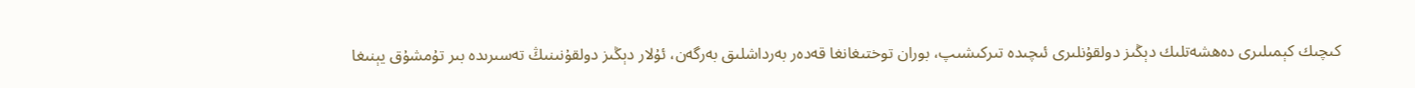كىچىك كېمىلىرى دەھشەتلىك دېڭىز دولقۇنلىرى ئىچىدە تىركىشىپ، بوران توختىغانغا قەدەر بەرداشلىق بەرگەن، ئۇلار دېڭىز دولقۇنىنىڭ تەسىرىدە بىر تۇمشۇق يېنىغا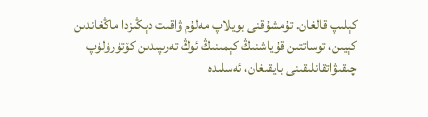كېلىپ قالغان. تۇمشۇقنى بويلاپ مەلۇم ۋاقىت دېڭىزدا ماڭغاندىن كېيىن، توساتتىن قۇياشنىڭ كېمىنىڭ ئوڭ تەرىپىدىن كۆتۈرۈلۈپ چىقىۋاتقانلىقىنى بايقىغان، ئەسلىدە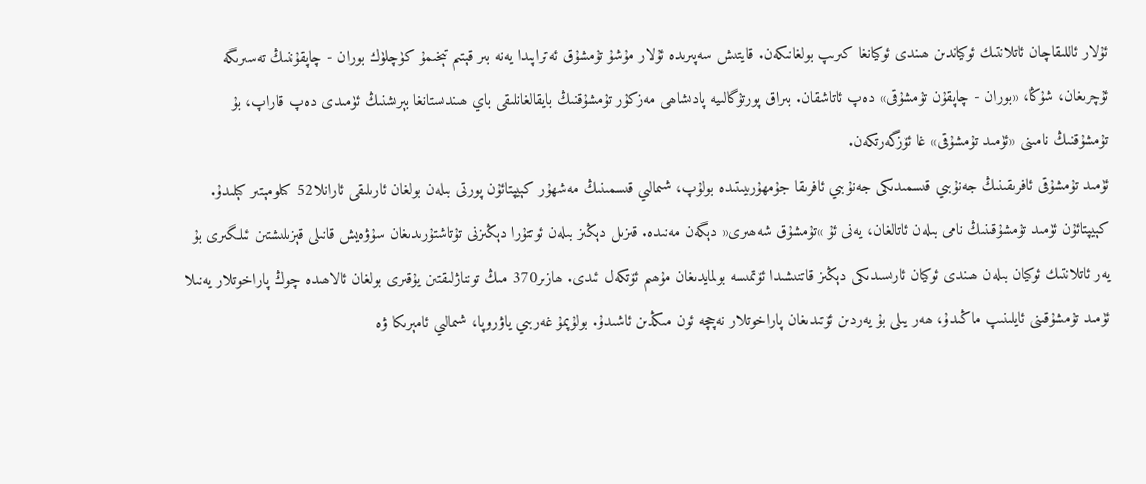ئۇلار ئاللىقاچان ئاتلانتىك ئوكياندىن ھىندى ئوكيانغا كىرىپ بولغانىكەن. قايتىش سەپىرىدە ئۇلار مۇشۇ تۇمشۇق ئەتراپىدا يەنە بىر قېتىم تېخىمۇ كۈچلۈك بوران - چاپقۇننىڭ تەسىرىگە ئۇچرىغان، شۇڭا، «بوران - چاپقۇن تۇمشۇقى» دەپ ئاتاشقان. بىراق پورتۇگالىيە پادىشاھى مەزكۇر تۇمشۇقنىڭ بايقالغانلىقى باي ھىندىستانغا بېرىشنىڭ ئۈمىدى دەپ قاراپ، بۇ تۇمشۇقنىڭ نامىنى «ئۈمىد تۇمشۇقى» غا ئۆزگەرتكەن.
ئۈمىد تۇمشۇقى ئافرىقىنىڭ جەنۇبىي قىسمىدىكى جەنۇبىي ئافرىقا جۇمھۇرىيىتىدە بولۇپ، شىمالىي قىسمىنىڭ مەشھۇر كېيپتائۇن پورتى بىلەن بولغان ئارىلىقى ئارانلا52 كىلومېتىر كېلىدۇ. كېيپتائۇن ئۈمىد تۇمشۇقىنىڭ نامى بىلەن ئاتالغان، يەنى ئۇ »تۇمشۇق شەھىرى« دېگەن مەنىدە. قىزىل دېڭىز بىلەن ئوتتۇرا دېڭىزنى تۇتاشتۇرىدىغان سۇۋەيش قانىلى قېزىلىشتىن ئىلگىرى بۇ يەر ئاتلانتىك ئوكيان بىلەن ھىندى ئوكيان ئارىسىدىكى دېڭىز قاتنىشىدا ئۆتمىسە بولمايدىغان مۇھىم ئۆتكەل ئىدى. ھازىر370 مىڭ تونناژلىقتىن يۇقىرى بولغان ئالاھىدە چوڭ پاراخوتلار يەنىلا ئۈمىد تۇمشۇقىنى ئايلىنىپ ماڭىدۇ، ھەر يىلى بۇ يەردىن ئۆتىدىغان پاراخوتلار نەچچە ئون مىڭدىن ئاشىدۇ. بولۇپمۇ غەربىي ياۋروپا، شىمالىي ئامېرىكا ۋە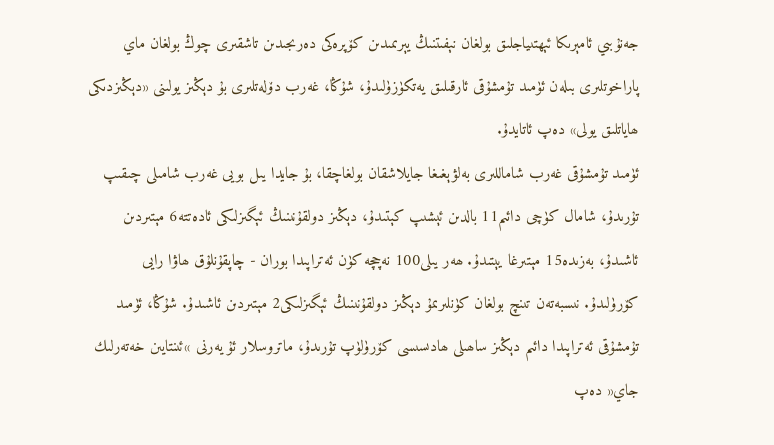جەنۇبىي ئامېرىكا ئېھتىياجلىق بولغان نېفىتنىڭ يېرىمىدىن كۆپرەكى دەرىجىدىن تاشقىرى چوڭ بولغان ماي پاراخوتلىرى بىلەن ئۈمىد تۇمشۇقى ئارقىلىق يەتكۈزۈلىدۇ، شۇڭا، غەرب دۆلەتلىرى بۇ دېڭىز يولىنى «دېڭىزدىكى ھاياتلىق يولى» دەپ ئاتايدۇ.
ئۈمىد تۇمشۇقى غەرب شاماللىرى بەلۋېغىغا جايلاشقان بولغاچقا، بۇ جايدا يىل بويى غەرب شامىلى چىقىپ تۇرىدۇ، شامال كۈچى دائىم11 بالدىن ئېشىپ كېتىدۇ، دېڭىز دولقۇنىنىڭ ئېگىزلىكى ئادەتتە6 مېتىردىن ئاشىدۇ، بەزىدە15 مېتىرغا يېتىدۇ. ھەر يىلى100 نەچچە كۈن ئەتراپىدا بوران - چاپقۇنلۇق ھاۋا رايى كۆرۈلىدۇ. نىسبەتەن تىنچ بولغان كۈنلىرىمۇ دېڭىز دولقۇنىنىڭ ئېگىزلىكى2 مېتىردىن ئاشىدۇ. شۇڭا، ئۈمىد تۇمشۇقى ئەتراپىدا دائىم دېڭىز ساھىلى ھادىسىسى كۆرۈلۈپ تۇرىدۇ، ماتروسلار ئۇ يەرنى »ئىنتايىن خەتەرلىك جاي« دەپ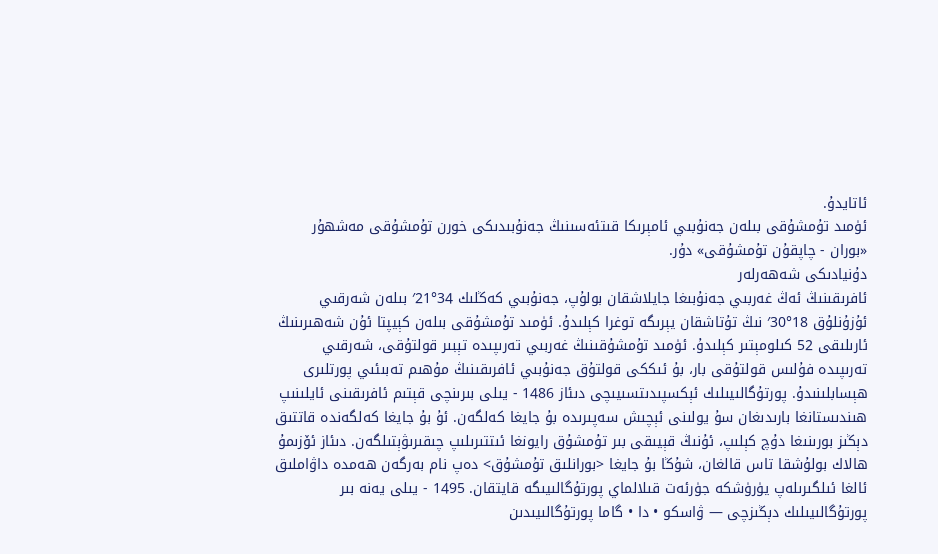ئاتايدۇ.
ئۈمىد تۇمشۇقى بىلەن جەنۇبىي ئامېرىكا قىتئەسىنىڭ جەنۇبىدىكى خورن تۇمشۇقى مەشھۇر «بوران - چاپقۇن تۇمشۇقى» دۇر.
دۇنيادىكى شەھەرلەر
ئافرىقىنىڭ ئەڭ غەربىي جەنۇبىغا جايلاشقان بولۇپ، جەنۇبىي كەڭلىك 34°21′ بىلەن شەرقىي ئۇزۇنلۇق 18°30′ نىڭ تۇتاشقان يېرىگە توغرا كېلىدۇ. ئۈمىد تۇمشۇقى بىلەن كېيپتا ئۇن شەھىرىنىڭ ئارىلىقى 52 كىلومېتىر كېلىدۇ. ئۈمىد تۇمشۇقىنىڭ غەربىي تەرىپىدە تېبىر قولتۇقى، شەرقىي تەرىپىدە فۇلىس قولتۇقى بار، بۇ ئىككى قولتۇق جەنۇبىي ئافرىقىنىڭ مۇھىم تەبىئىي پورتلىرى ھېسابلىنىدۇ. پورتۇگالىيىلىك ئېكسپىدىتسىيىچى دىئاز 1486 - يىلى بىرىنچى قېتىم ئافرىقىنى ئايلىنىپ ھىندىستانغا بارىدىغان سۇ يولىنى ئېچىش سەپىرىدە بۇ جايغا كەلگەن. ئۇ بۇ جايغا كەلگەندە قاتتىق دېڭىز بورىنىغا دۇچ كېلىپ، ئۇنىڭ قېيىقى بىر تۇمشۇق رايونغا ئىتتىرىلىپ چىقىرىۋېتىلگەن. دىئاز ئۆزىمۇ ھالاك بولۇشقا تاس قالغان، شۇڭا بۇ جايغا <بورانلىق تۇمشۇق> دەپ نام بەرگەن ھەمدە داۋاملىق ئالغا ئىلگىرىلەپ يۈرۈشكە جۈرئەت قىلالماي پورتۇگالىيىگە قايتقان. 1495 - يىلى يەنە بىر پورتۇگالىيىلىك دېڭىزچى — ۋاسكو • دا • گاما پورتۇگالىيىدىن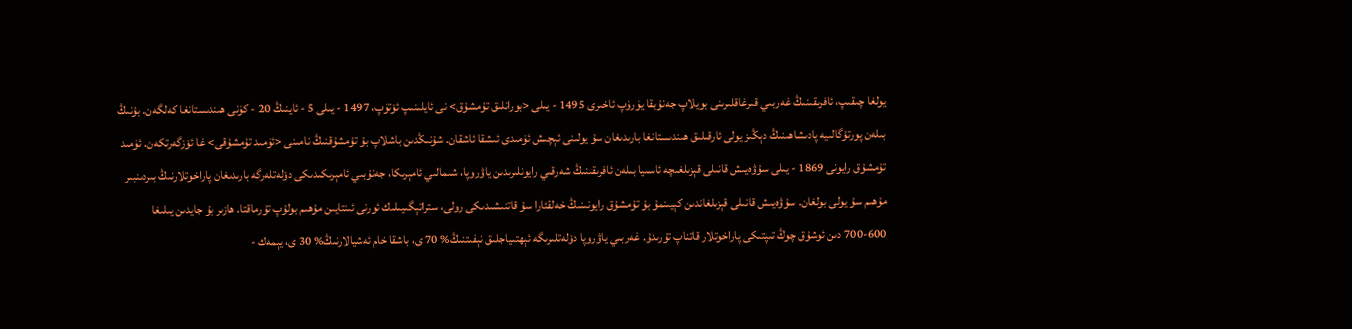يولغا چىقىپ، ئافرىقىنىڭ غەربىي قىرغاقلىرىنى بويلاپ جەنۇبقا يۈرۈپ ئاخىرى 1495 - يىلى <بورانلىق تۇمشۇق> نى ئايلىنىپ ئۆتۈپ، 1497 - يىلى 5 - ئاينىڭ 20 - كۈنى ھىندىستانغا كەلگەن. بۇنىڭ بىلەن پورتۇگالىيە پادىشاھىنىڭ دېڭىز يولى ئارقىلىق ھىندىستانغا بارىدىغان سۇ يولىنى ئېچىش ئۈمىدى ئىشقا ئاشقان. شۇنىڭدىن باشلاپ بۇ تۇمشۇقنىڭ نامىنى <ئۈمىد تۇمشۇقى> غا ئۆزگەرتكەن. ئۈمىد تۇمشۇق رايونى 1869 - يىلى سۇۋەيىش قانىلى قېزىلغىچە ئاسىيا بىلەن ئافرىقىنىڭ شەرقىي رايونلىرىدىن ياۋروپا، شىمالىي ئامېرىكا، جەنۇبىي ئامېرىكىدىكى دۆلەتلەرگە بارىدىغان پاراخوتلارنىڭ بىردىنبىر مۇھىم سۇ يولى بولغان. سۇۋەيىش قانىلى قېزىلغاندىن كېيىنمۇ بۇ تۇمشۇق رايونىنىڭ خەلقئارا سۇ قاتنىشىدىكى رولى، ستراتېگىيىلىك ئورنى ئىنتايىن مۇھىم بولۇپ تۇرماقتا. ھازىر بۇ جايدىن يىلىغا 600-700 دىن ئوشۇق چوڭ تىپتىكى پاراخوتلار قاتناپ تۇرىدۇ. غەربىي ياۋروپا دۆلەتلىرىگە ئېھتىياجلىق نېفىتنىڭ% 70 ى، باشقا خام ئەشيالارنىڭ% 30 ى، يېمەك -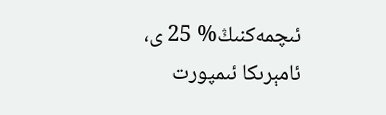ئىچمەكنىڭ% 25 ى، ئامېرىكا ئىمپورت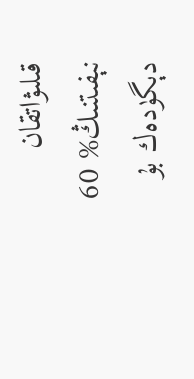قىلىۋاتقان نېفىتنىڭ% 60 دېگۈدەك بۇ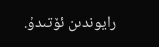رايوندىن ئۆتىدۇ.